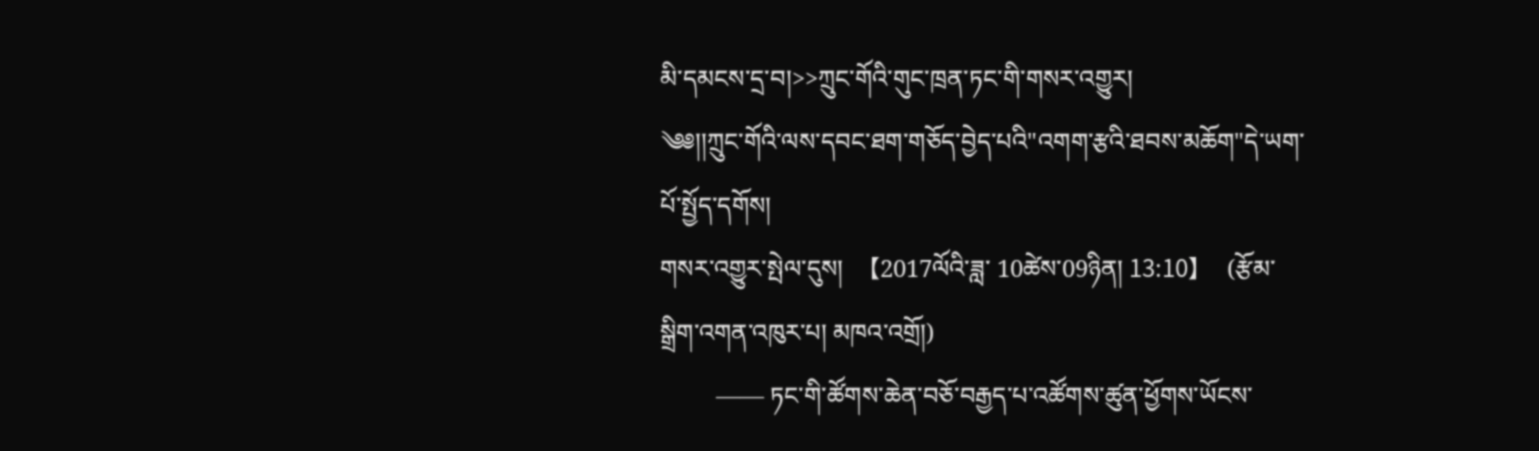མི་དམངས་དྲ་བ།>>ཀྲུང་གོའི་གུང་ཁྲན་ཏང་གི་གསར་འགྱུར།
༄༅།།ཀྲུང་གོའི་ལས་དབང་ཐག་གཅོད་བྱེད་པའི"འགག་རྩའི་ཐབས་མཆོག"དེ་ཡག་པོ་སྤྱོད་དགོས།
གསར་འགྱུར་སྤེལ་དུས།  【2017ལོའི་ཟླ་ 10ཚེས་09ཉིན། 13:10】   (རྩོམ་སྒྲིག་འགན་འཁུར་པ། མཁའ་འགྲོ།)
         —— ཏང་གི་ཚོགས་ཆེན་བཅོ་བརྒྱད་པ་འཚོགས་ཚུན་ཕྱོགས་ཡོངས་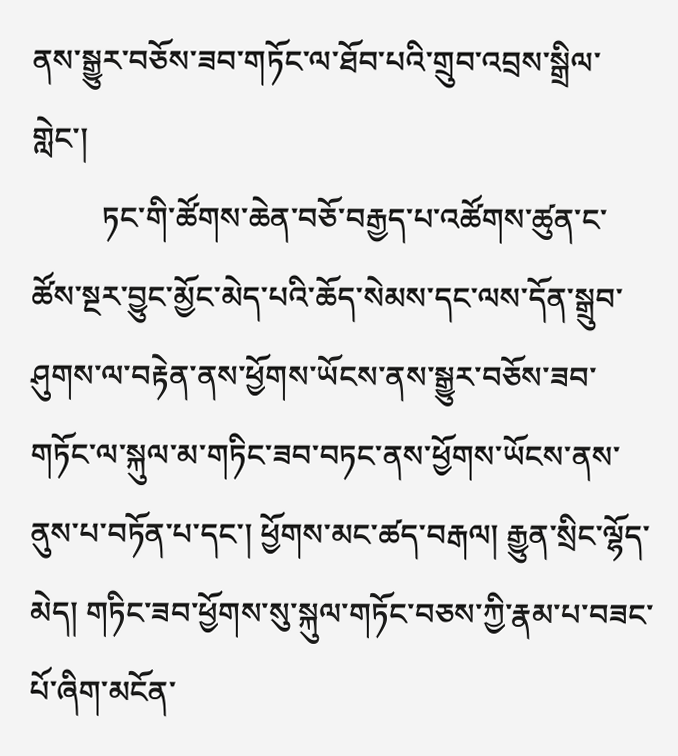ནས་སྒྱུར་བཅོས་ཟབ་གཏོང་ལ་ཐོབ་པའི་གྲུབ་འབྲས་སྒྲིལ་གླེང་།
         ཏང་གི་ཚོགས་ཆེན་བཅོ་བརྒྱད་པ་འཚོགས་ཚུན་ང་ཚོས་སྔར་བྱུང་མྱོང་མེད་པའི་ཆོད་སེམས་དང་ལས་དོན་སྒྲུབ་ཤུགས་ལ་བརྟེན་ནས་ཕྱོགས་ཡོངས་ནས་སྒྱུར་བཅོས་ཟབ་གཏོང་ལ་སྐུལ་མ་གཏིང་ཟབ་བཏང་ནས་ཕྱོགས་ཡོངས་ནས་ནུས་པ་བཏོན་པ་དང་། ཕྱོགས་མང་ཚད་བརྒལ། རྒྱུན་སྲིང་ལྷོད་མེད། གཏིང་ཟབ་ཕྱོགས་སུ་སྐུལ་གཏོང་བཅས་ཀྱི་རྣམ་པ་བཟང་པོ་ཞིག་མངོན་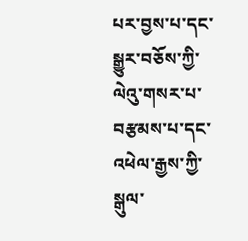པར་བྱས་པ་དང་སྒྱུར་བཅོས་ཀྱི་ལེའུ་གསར་པ་བརྩམས་པ་དང་འཕེལ་རྒྱས་ཀྱི་སྒུལ་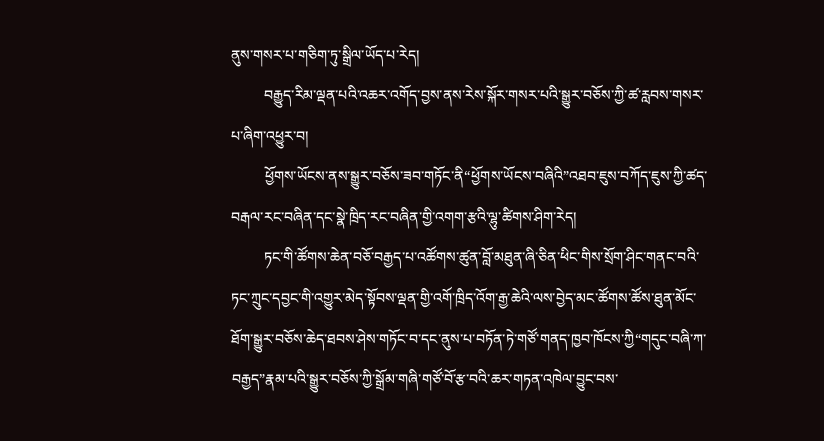ནུས་གསར་པ་གཅིག་ཏུ་སྒྲིལ་ཡོད་པ་རེད།
         བརྒྱུད་རིམ་ལྡན་པའི་འཆར་འགོད་བྱས་ནས་རེས་སྐོར་གསར་པའི་སྒྱུར་བཅོས་ཀྱི་ཚ་རླབས་གསར་པ་ཞིག་འཕྱུར་བ།
         ཕྱོགས་ཡོངས་ནས་སྒྱུར་བཅོས་ཟབ་གཏོང་ནི“ཕྱོགས་ཡོངས་བཞིའི”འཐབ་ཇུས་བཀོད་ཇུས་ཀྱི་ཚད་བརྒལ་རང་བཞིན་དང་སྣེ་ཁྲིད་རང་བཞིན་གྱི་འགག་རྩའི་ལྷུ་ཚིགས་ཤིག་རེད།
         ཏང་གི་ཚོགས་ཆེན་བཅོ་བརྒྱད་པ་འཚོགས་ཚུན་བློ་མཐུན་ཞི་ཅིན་ཕིང་གིས་སྲོག་ཤིང་གནང་བའི་ཏང་ཀྲུང་དབྱང་གི་འགྱུར་མེད་སྟོབས་ལྡན་གྱི་འགོ་ཁྲིད་འོག་རྒྱ་ཆེའི་ལས་བྱེད་མང་ཚོགས་ཚོས་ཐུན་མོང་ཐོག་སྒྱུར་བཅོས་ཆེད་ཐབས་ཤེས་གཏོང་བ་དང་ནུས་པ་བཏོན་ཏེ་གཙོ་གནད་ཁྱབ་ཁོངས་ཀྱི“གདུང་བཞི་ཀ་བརྒྱད”རྣམ་པའི་སྒྱུར་བཅོས་ཀྱི་སྒྲོམ་གཞི་གཙོ་བོ་རྩ་བའི་ཆར་གཏན་འཁེལ་བྱུང་བས་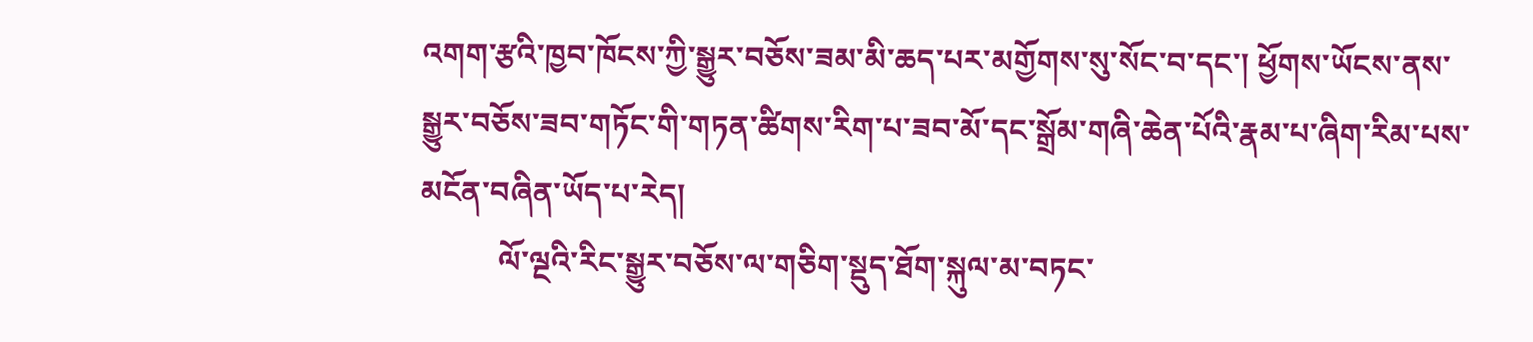འགག་རྩའི་ཁྱབ་ཁོངས་ཀྱི་སྒྱུར་བཅོས་ཟམ་མི་ཆད་པར་མགྱོགས་སུ་སོང་བ་དང་། ཕྱོགས་ཡོངས་ནས་སྒྱུར་བཅོས་ཟབ་གཏོང་གི་གཏན་ཚིགས་རིག་པ་ཟབ་མོ་དང་སྒྲོམ་གཞི་ཆེན་པོའི་རྣམ་པ་ཞིག་རིམ་པས་མངོན་བཞིན་ཡོད་པ་རེད།
          ལོ་ལྔའི་རིང་སྒྱུར་བཅོས་ལ་གཅིག་སྡུད་ཐོག་སྐུལ་མ་བཏང་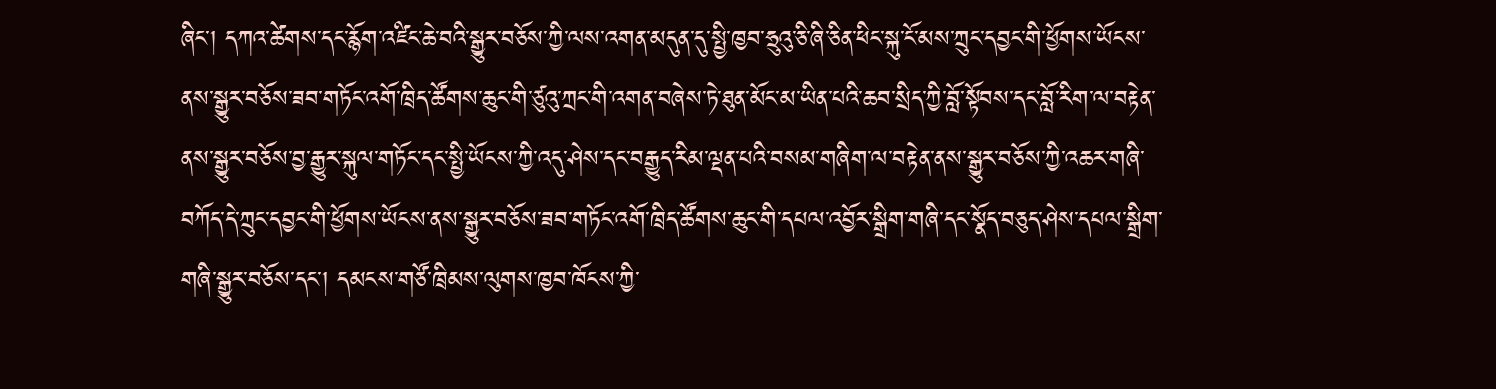ཞིང་། དཀའ་ཚེགས་དང་རྙོག་འཛིང་ཆེ་བའི་སྒྱུར་བཅོས་ཀྱི་ལས་འགན་མདུན་དུ་སྤྱི་ཁྱབ་ཧྲུའུ་ཅི་ཞི་ཅིན་ཕིང་སྐུ་ངོ་མས་ཀྲུང་དབྱང་གི་ཕྱོགས་ཡོངས་ནས་སྒྱུར་བཅོས་ཟབ་གཏོང་འགོ་ཁྲིད་ཚོགས་ཆུང་གི་ཙུའུ་ཀྲང་གི་འགན་བཞེས་ཏེ་ཐུན་མོང་མ་ཡིན་པའི་ཆབ་སྲིད་ཀྱི་བློ་སྟོབས་དང་བློ་རིག་ལ་བརྟེན་ནས་སྒྱུར་བཅོས་བྱ་རྒྱུར་སྐུལ་གཏོང་དང་སྤྱི་ཡོངས་ཀྱི་འདུ་ཤེས་དང་བརྒྱུད་རིམ་ལྡན་པའི་བསམ་གཞིག་ལ་བརྟེན་ནས་སྒྱུར་བཅོས་ཀྱི་འཆར་གཞི་བཀོད་དེ་ཀྲུང་དབྱང་གི་ཕྱོགས་ཡོངས་ནས་སྒྱུར་བཅོས་ཟབ་གཏོང་འགོ་ཁྲིད་ཚོགས་ཆུང་གི་དཔལ་འབྱོར་སྒྲིག་གཞི་དང་སྣོད་བཅུད་ཤེས་དཔལ་སྒྲིག་གཞི་སྒྱུར་བཅོས་དང་། དམངས་གཙོ་ཁྲིམས་ལུགས་ཁྱབ་ཁོངས་ཀྱི་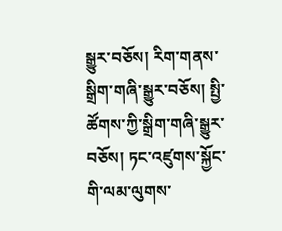སྒྱུར་བཅོས། རིག་གནས་སྒྲིག་གཞི་སྒྱུར་བཅོས། སྤྱི་ཚོགས་ཀྱི་སྒྲིག་གཞི་སྒྱུར་བཅོས། ཏང་འཛུགས་སྐྱོང་གི་ལམ་ལུགས་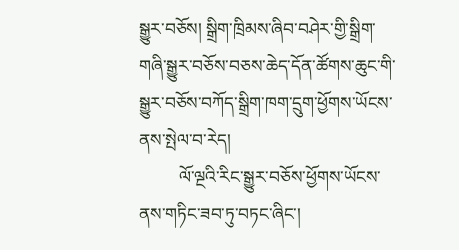སྒྱུར་བཅོས། སྒྲིག་ཁྲིམས་ཞིབ་བཤེར་གྱི་སྒྲིག་གཞི་སྒྱུར་བཅོས་བཅས་ཆེད་དོན་ཚོགས་ཆུང་གི་སྒྱུར་བཅོས་བཀོད་སྒྲིག་ཁག་དྲུག་ཕྱོགས་ཡོངས་ནས་སྤེལ་བ་རེད།
         ལོ་ལྔའི་རིང་སྒྱུར་བཅོས་ཕྱོགས་ཡོངས་ནས་གཏིང་ཟབ་ཏུ་བཏང་ཞིང་།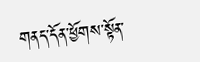གནད་དོན་ཕྱོགས་སྟོན་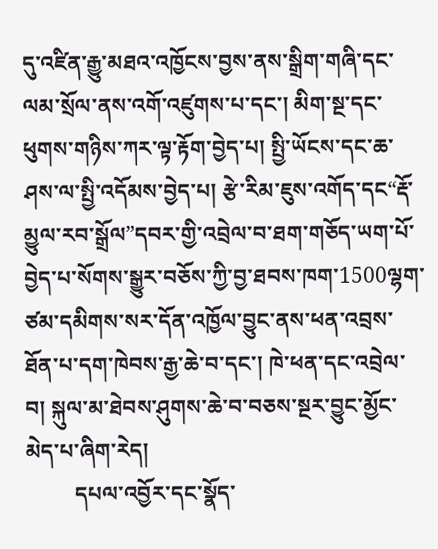དུ་འཛིན་རྒྱུ་མཐའ་འཁྱོངས་བྱས་ནས་སྒྲིག་གཞི་དང་ལམ་སྲོལ་ནས་འགོ་འཛུགས་པ་དང་། མིག་སྔ་དང་ཕུགས་གཉིས་ཀར་ལྟ་རྟོག་བྱེད་པ། སྤྱི་ཡོངས་དང་ཆ་ཤས་ལ་སྤྱི་འདོམས་བྱེད་པ། རྩེ་རིམ་ཇུས་འགོད་དང“རྡོ་མྱུལ་རབ་སྒྲོལ”དབར་གྱི་འབྲེལ་བ་ཐག་གཅོད་ཡག་པོ་བྱེད་པ་སོགས་སྒྱུར་བཅོས་ཀྱི་བྱ་ཐབས་ཁག་1500ལྷག་ཙམ་དམིགས་སར་དོན་འཁྱོལ་བྱུང་ནས་ཕན་འབྲས་ཐོན་པ་དག་ཁེབས་རྒྱ་ཆེ་བ་དང་། ཁེ་ཕན་དང་འབྲེལ་བ། སྐུལ་མ་ཐེབས་ཤུགས་ཆེ་བ་བཅས་སྔར་བྱུང་མྱོང་མེད་པ་ཞིག་རེད།
         དཔལ་འབྱོར་དང་སྣོད་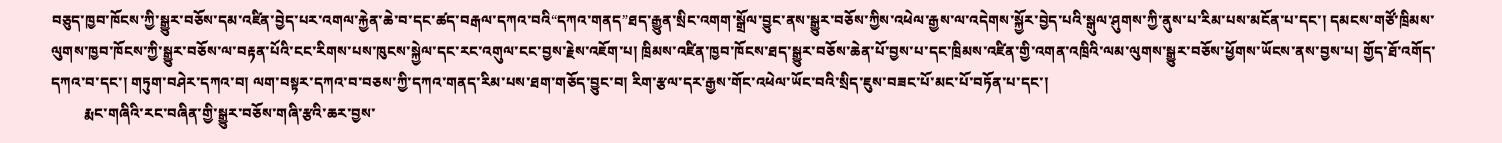བཅུད་ཁྱབ་ཁོངས་ཀྱི་སྒྱུར་བཅོས་དམ་འཛིན་བྱེད་པར་འགལ་རྐྱེན་ཆེ་བ་དང་ཚད་བརྒལ་དཀའ་བའི“དཀའ་གནད”ཐད་རྒྱུན་སྲིང་འགག་སྒྲོལ་བྱུང་ནས་སྒྱུར་བཅོས་ཀྱིས་འཕེལ་རྒྱས་ལ་འདེགས་སྐྱོར་བྱེད་པའི་སྒུལ་ཤུགས་ཀྱི་ནུས་པ་རིམ་པས་མངོན་པ་དང་། དམངས་གཙོ་ཁྲིམས་ལུགས་ཁྱབ་ཁོངས་ཀྱི་སྒྱུར་བཅོས་ལ་བརྟན་པོའི་ངང་རིགས་པས་ཁུངས་སྐྱེལ་དང་རང་འགུལ་ངང་བྱས་རྗེས་འཇོག་པ། ཁྲིམས་འཛིན་ཁྱབ་ཁོངས་ཐད་སྒྱུར་བཅོས་ཆེན་པོ་བྱས་པ་དང་ཁྲིམས་འཛིན་གྱི་འགན་འཁྲིའི་ལམ་ལུགས་སྒྱུར་བཅོས་ཕྱོགས་ཡོངས་ནས་བྱས་པ། གྱོད་ཐོ་འགོད་དཀའ་བ་དང་། གཏུག་བཤེར་དཀའ་བ། ལག་བསྟར་དཀའ་བ་བཅས་ཀྱི་དཀའ་གནད་རིམ་པས་ཐག་གཅོད་བྱུང་བ། རིག་རྩལ་དར་རྒྱས་གོང་འཕེལ་ཡོང་བའི་སྲིད་ཇུས་བཟང་པོ་མང་པོ་བཏོན་པ་དང་།
         རྨང་གཞིའི་རང་བཞིན་གྱི་སྒྱུར་བཅོས་གཞི་རྩའི་ཆར་བྱས་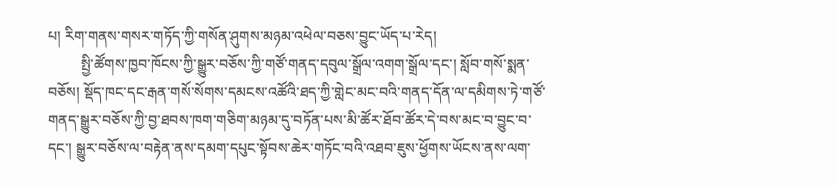པ། རིག་གནས་གསར་གཏོད་ཀྱི་གསོན་ཤུགས་མཉམ་འཕེལ་བཅས་བྱུང་ཡོད་པ་རེད།
         སྤྱི་ཚོགས་ཁྱབ་ཁོངས་ཀྱི་སྒྱུར་བཅོས་ཀྱི་གཙོ་གནད་དབུལ་སྒྲོལ་འགག་སྒྲོལ་དང་། སློབ་གསོ་སྨན་བཅོས། སྡོད་ཁང་དང་རྒན་གསོ་སོགས་དམངས་འཚོའི་ཐད་ཀྱི་གླེང་མང་བའི་གནད་དོན་ལ་དམིགས་ཏེ་གཙོ་གནད་སྒྱུར་བཅོས་ཀྱི་བྱ་ཐབས་ཁག་གཅིག་མཉམ་དུ་བཏོན་པས་མི་ཚོར་ཐོབ་ཚོར་དེ་བས་མང་བ་བྱུང་བ་དང་། སྒྱུར་བཅོས་ལ་བརྟེན་ནས་དམག་དཔུང་སྟོབས་ཆེར་གཏོང་བའི་འཐབ་ཇུས་ཕྱོགས་ཡོངས་ནས་ལག་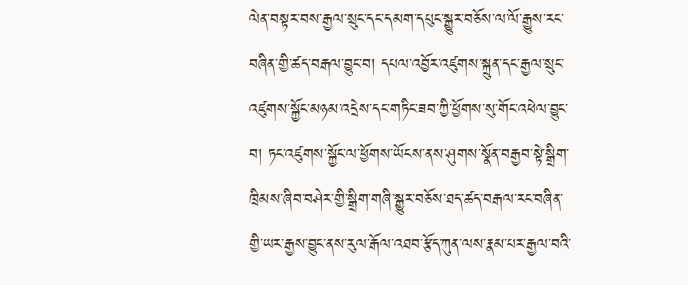ལེན་བསྟར་བས་རྒྱལ་སྲུང་དང་དམག་དཔུང་སྒྱུར་བཅོས་ལ་ལོ་རྒྱུས་རང་བཞིན་གྱི་ཚད་བརྒལ་བྱུང་བ། དཔལ་འབྱོར་འཛུགས་སྐྲུན་དང་རྒྱལ་སྲུང་འཛུགས་སྐྱོང་མཉམ་འདྲེས་དང་གཏིང་ཟབ་ཀྱི་ཕྱོགས་སུ་གོང་འཕེལ་བྱུང་བ། ཏང་འཛུགས་སྐྱོང་ལ་ཕྱོགས་ཡོངས་ནས་ཤུགས་སྣོན་བརྒྱབ་སྟེ་སྒྲིག་ཁྲིམས་ཞིབ་བཤེར་གྱི་སྒྲིག་གཞི་སྒྱུར་བཅོས་ཐད་ཚད་བརྒལ་རང་བཞིན་གྱི་ཡར་རྒྱས་བྱུང་ནས་རུལ་རྒོལ་འཐབ་རྩོད་ཀུན་ལས་རྣམ་པར་རྒྱལ་བའི་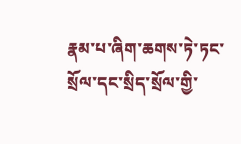རྣམ་པ་ཞིག་ཆགས་ཏེ་ཏང་སྲོལ་དང་སྲིད་སྲོལ་གྱི་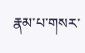རྣམ་པ་གསར་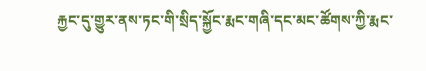རྐྱང་དུ་གྱུར་ནས་ཏང་གི་སྲིད་སྐྱོང་རྨང་གཞི་དང་མང་ཚོགས་ཀྱི་རྨང་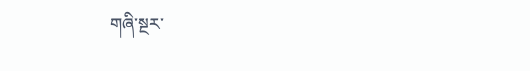གཞི་སྔར་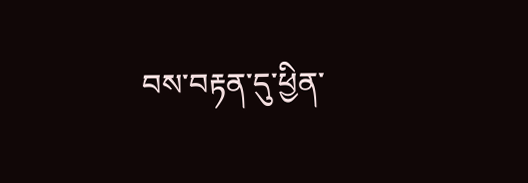བས་བརྟན་དུ་ཕྱིན་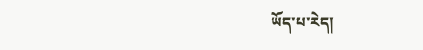ཡོད་པ་རེད།